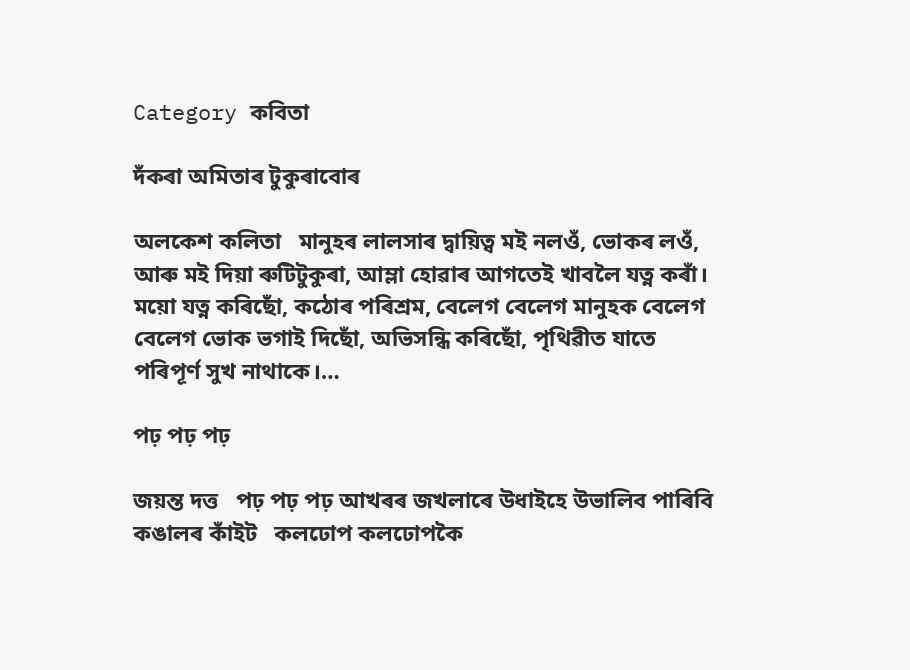Category কবিতা

দঁকৰা অমিতাৰ টুকুৰাবোৰ

অলকেশ কলিতা   মানুহৰ লালসাৰ দ্বায়িত্ব মই নলওঁ, ভোকৰ লওঁ, আৰু মই দিয়া ৰুটিটুকুৰা, আম্লা হোৱাৰ আগতেই খাবলৈ যত্ন কৰাঁ। ময়ো যত্ন কৰিছোঁ, কঠোৰ পৰিশ্ৰম, বেলেগ বেলেগ মানুহক বেলেগ বেলেগ ভোক ভগাই দিছোঁ, অভিসন্ধি কৰিছোঁ, পৃথিৱীত যাতে পৰিপূৰ্ণ সুখ নাথাকে।…

পঢ় পঢ় পঢ়

জয়ন্ত দত্ত   পঢ় পঢ় পঢ় আখৰৰ জখলাৰে উধাইহে উভালিব পাৰিবি কঙালৰ কাঁইট   কলঢোপ কলঢোপকৈ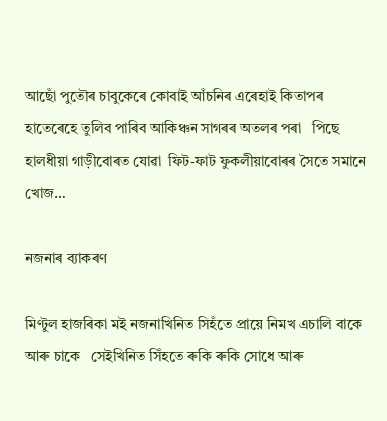আছোঁ পুতৌৰ চাবুকেৰে কোবাই আঁচনিৰ এৰেহাই কিতাপৰ হাতেৰেহে তুলিব পাৰিব আকিঞ্চন সাগৰৰ অতলৰ পৰা   পিছে হালধীয়া গাড়ীবোৰত যোৱা  ফিট-ফাট ফুকলীয়াবোৰৰ সৈতে সমানে খোজ…

নজনাৰ ব্যাকৰণ

মিণ্টুল হাজৰিকা মই নজনাখিনিত সিহঁতে প্ৰায়ে নিমখ এচালি বাকে আৰু চাকে   সেইখিনিত সিঁহতে ৰুকি ৰুকি সোধে আৰু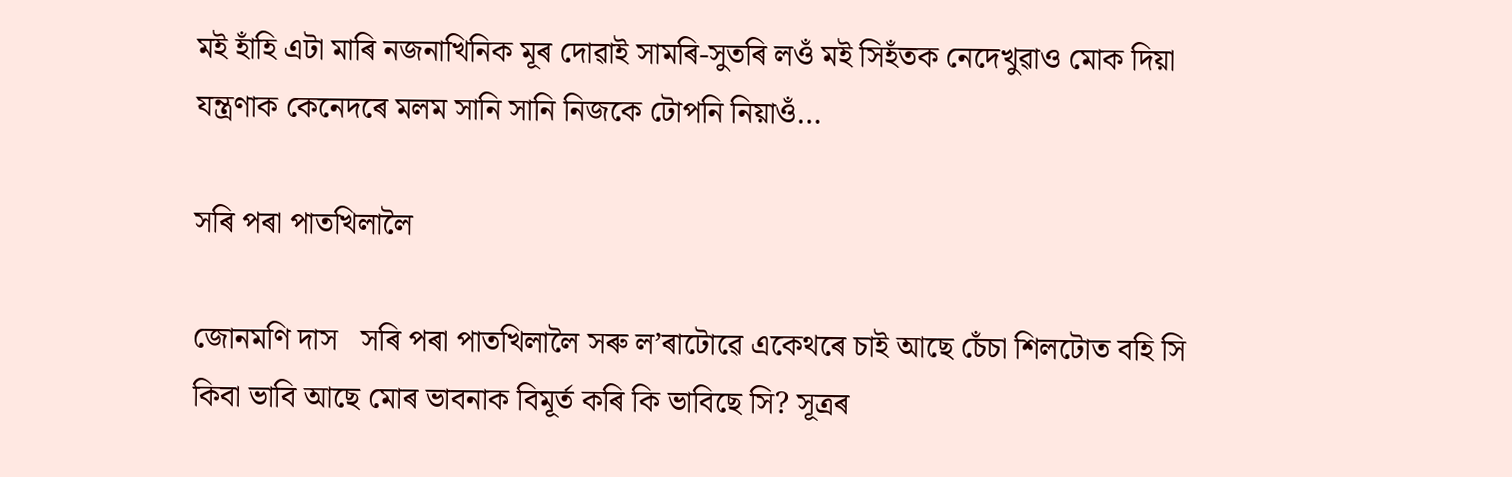মই হাঁহি এটা মাৰি নজনাখিনিক মূৰ দোৱাই সামৰি-সুতৰি লওঁ মই সিহঁতক নেদেখুৱাও মোক দিয়া যন্ত্ৰণাক কেনেদৰে মলম সানি সানি নিজকে টোপনি নিয়াওঁ…

সৰি পৰা পাতখিলালৈ

জোনমণি দাস   সৰি পৰা পাতখিলালৈ সৰু ল’ৰাটোৱে একেথৰে চাই আছে চেঁচা শিলটোত বহি সি কিবা ভাবি আছে মোৰ ভাবনাক বিমূৰ্ত কৰি কি ভাবিছে সি? সূত্ৰৰ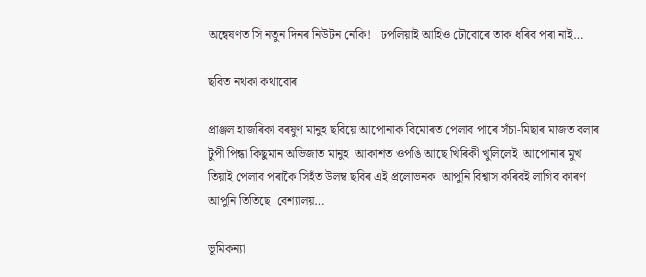অন্বেষণত সি নতুন দিনৰ নিউটন নেকি!   ঢপলিয়াই আহিও ঢৌবোৰে তাক ধৰিব পৰা নাই…

ছবিত নথকা কথাবোৰ

প্ৰাঞ্জল হাজৰিকা বৰষুণ মানুহ ছবিয়ে আপোনাক বিমোৰত পেলাব পাৰে সঁচা-মিছাৰ মাজত বলাৰ টুপী পিন্ধা কিছুমান অভিজাত মানুহ  আকাশত ওপঙি আছে খিৰিকী খুলিলেই  আপোনাৰ মুখ তিয়াই পেলাব পৰাকৈ সিহঁত উলম্ব ছবিৰ এই প্ৰলোভনক  আপুনি বিশ্বাস কৰিব‌ই লাগিব কাৰণ আপুনি তিতিছে  বেশ্যালয়…

ভূমিকন্যা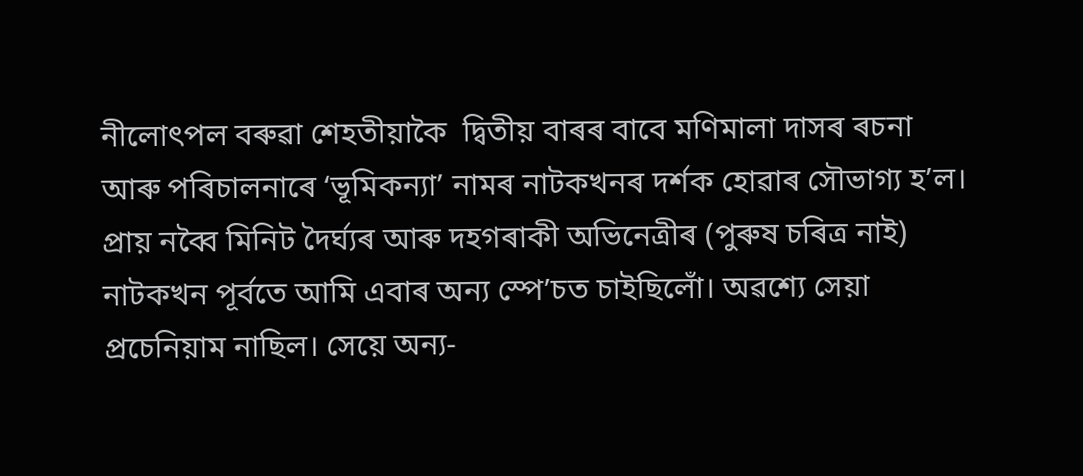নীলোৎপল বৰুৱা শেহতীয়াকৈ  দ্বিতীয় বাৰৰ বাবে মণিমালা দাসৰ ৰচনা আৰু পৰিচালনাৰে ‘ভূমিকন্যা’ নামৰ নাটকখনৰ দৰ্শক হোৱাৰ সৌভাগ্য হ’ল। প্ৰায় নব্বৈ মিনিট দৈৰ্ঘ্যৰ আৰু দহগৰাকী অভিনেত্ৰীৰ (পুৰুষ চৰিত্ৰ নাই) নাটকখন পূৰ্বতে আমি এবাৰ অন্য স্পে’চত চাইছিলোঁ। অৱশ্যে সেয়া প্ৰচেনিয়াম নাছিল। সেয়ে অন্য-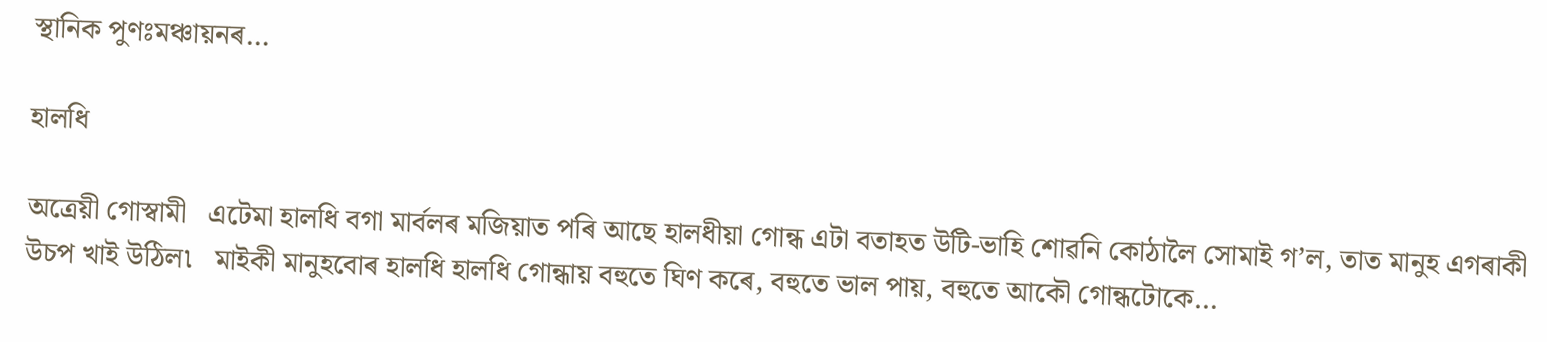স্থানিক পুণ‍ঃমঞ্চায়নৰ…

হালধি

অত্ৰেয়ী গোস্বামী   এটেমা হালধি বগা মাৰ্বলৰ মজিয়াত পৰি আছে হালধীয়া গোন্ধ এটা বতাহত উটি-ভাহি শোৱনি কোঠালৈ সোমাই গ’ল, তাত মানুহ এগৰাকী উচপ খাই উঠিল৷   মাইকী মানুহবোৰ হালধি হালধি গোন্ধায় বহুতে ঘিণ কৰে, বহুতে ভাল পায়, বহুতে আকৌ গোন্ধটোকে…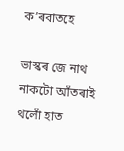ক’ৰবাতহে

ভাস্কৰ জে নাথ   নাকটো আঁতৰাই থলোঁ হাত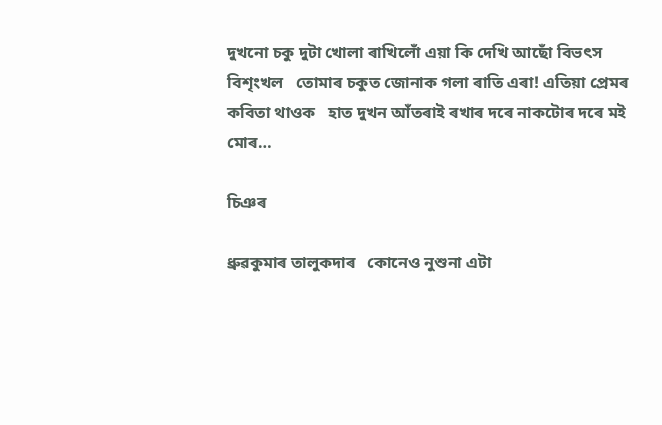দুখনো চকু দুটা খোলা ৰাখিলোঁ এয়া কি দেখি আছোঁ বিভৎস বিশৃংখল   তোমাৰ চকুত জোনাক গলা ৰাতি এৰা! এতিয়া প্ৰেমৰ কবিতা থাওক   হাত দুখন আঁতৰাই ৰখাৰ দৰে নাকটোৰ দৰে মই মোৰ…

চিঞৰ

ধ্ৰুৱকুমাৰ তালুকদাৰ   কোনেও নুশুনা এটা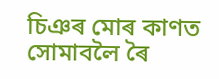চিঞৰ মোৰ কাণত সোমাবলৈ ৰৈ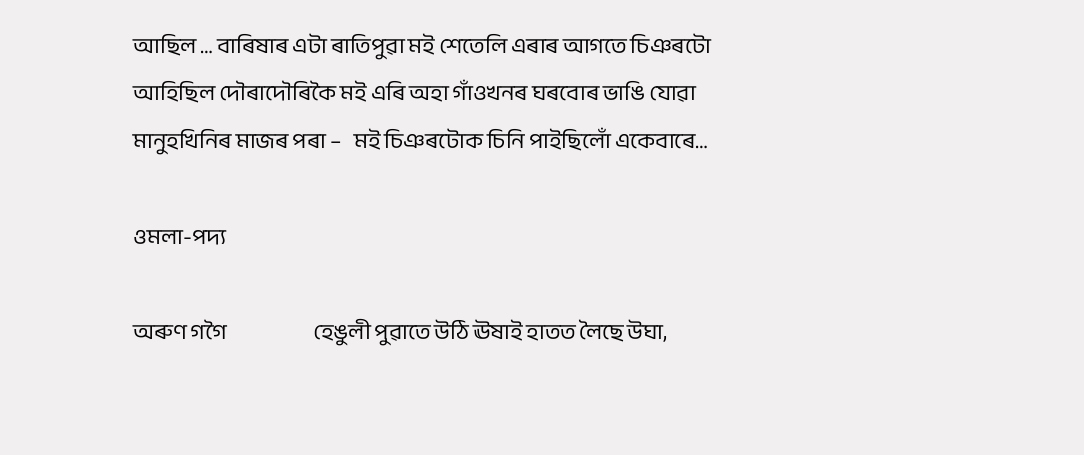আছিল … বাৰিষাৰ এটা ৰাতিপুৱা মই শেতেলি এৰাৰ আগতে চিঞৰটো আহিছিল দৌৰাদৌৰিকৈ মই এৰি অহা গাঁওখনৰ ঘৰবোৰ ভাঙি যোৱা মানুহখিনিৰ মাজৰ পৰা –   মই চিঞৰটোক চিনি পাইছিলোঁ একেবাৰে…

ওমলা-পদ্য

অৰুণ গগৈ                      হেঙুলী পুৱাতে উঠি ঊষাই হাতত লৈছে উঘা,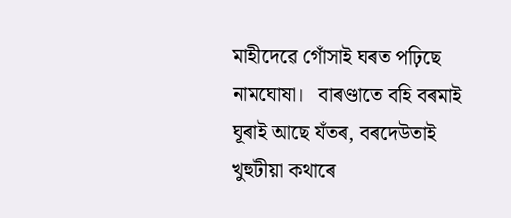মাহীদেৱে গোঁসাই ঘৰত পঢ়িছে নামঘোষা।   বাৰণ্ডাতে বহি বৰমাই ঘূৰাই আছে যঁতৰ, বৰদেউতাই খুহুটীয়া কথাৰে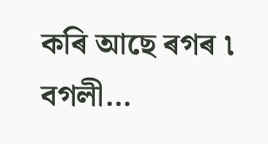কৰি আছে ৰগৰ ৷   বগলী…